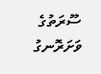ސޫރަތުގެ ވަށަރޮނގު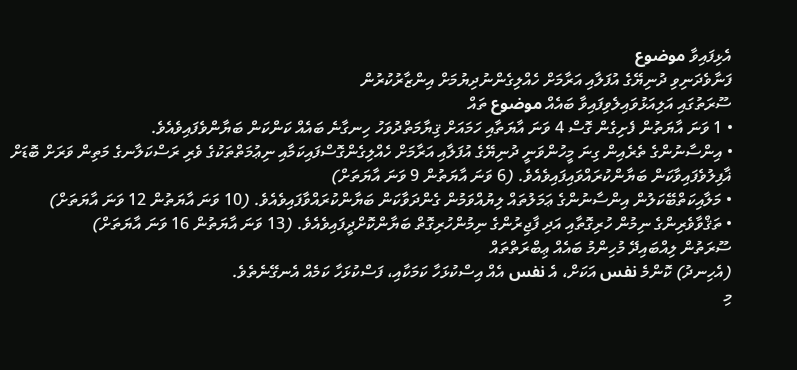އެޅިފައިވާ موضوع
ފަނާވެދަނިވި ދުނިޔޭގެ އުފަލާއި އަރާމަށް ހެއްލިގެންނުދިޔުމަށް އިންޒާރުކުރުން
ސޫރަތުގައި އަލިއަޅުވައިލެވިފައިވާ ބައެއް موضوع ތައް
• 1 ވަނަ އާޔަތުން ފެށިގެން ގޮސް 4 ވަނަ އާޔަތާއި ހަމައަށް ޤިޔާމަތްދުވަހު ހިނގާނެ ބައެއް ކަންކަން ބަޔާންވެފައިވެއެވެ.
• އިންސާނުންގެ ތެރެއިން ގިނަ މީހުންވަނީ ދުނިޔޭގެ އުފަލާއި އަރާމަށް ހެއްލިގެންގޮސްފައިކަމާއި ނިޢުމަތްތަކުގެ ވެރި ރަސްކަލާނގެ މަތިން ވަރަށް ބޮޑަށް ޣާފިލުވެފައިވާކަން ބަޔާންކުރައްވައިފައިވެއެވެ. (6 ވަނަ އާޔަތުން 9 ވަނަ އާޔަތަށް)
• މަލާއިކަތްބޭކަލުން އިންސާނުންގެ ޢަމަލުތައް ލިޔުއްވަމުން ގެންދަވާކަން ބަޔާންކުރައްވާފައިވެއެވެ. (10 ވަނަ އާޔަތުން 12 ވަނަ އާޔަތަށް)
• ތަޤްވާވެރިންގެ ނިމުން ހުރިގޮތާއި އަދި ފާޖިރުންގެ ނިމުންހުރިގޮތް ބަޔާންކޮށްދީފައިވެއެވެ. (13 ވަނަ އާޔަތުން 16 ވަނަ އާޔަތަށް)
ސޫރަތުން ލިއްބައިދޭ މުހިންމު ބައެއް ޢިބްރަތްތައް
(އެހިނދު) ކޮންމެ نفس އަކަށް، އެ نفس އެއް އިސްކުޅަހާ ކަމަކާއި، ފަސްކުޅަހާ ކަމެއް އެނގޭނެތެވެ.
މި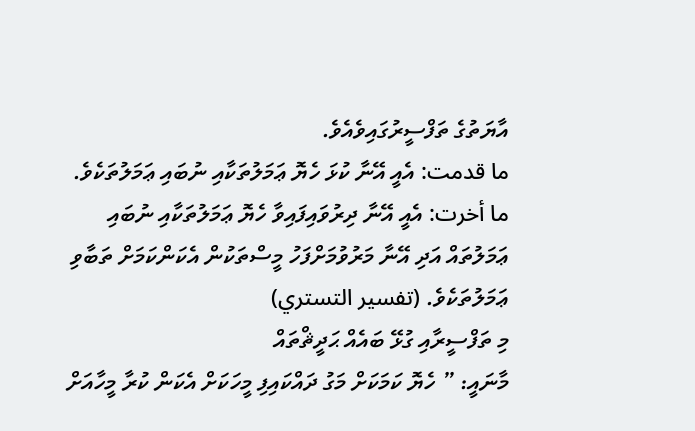އާޔަތުގެ ތަފްސީރުގައިވެއެވެ.
ما قدمت: އެއީ އޭނާ ކުޅަ ހެޔޮ ޢަމަލުތަކާއި ނުބައި ޢަމަލުތަކެވެ.
ما أخرت: އެއީ އޭނާ ދިރުވައިފައިވާ ހެޔޮ ޢަމަލުތަކާއި ނުބައި ޢަމަލުތައް އަދި އޭނާ މަރުވުމަށްފަހު މީސްތަކުން އެކަންކަމަށް ތަބާވި ޢަމަލުތަކެވެ. (تفسير التستري)
މި ތަފްސީރާއި ގުޅޭ ބައެއް ޙަދީޘްތައް
މާނައީ: ” ހެޔޮ ކަމަކަށް މަގު ދައްކައިފި މީހަކަށް އެކަން ކުރާ މީހާއަށް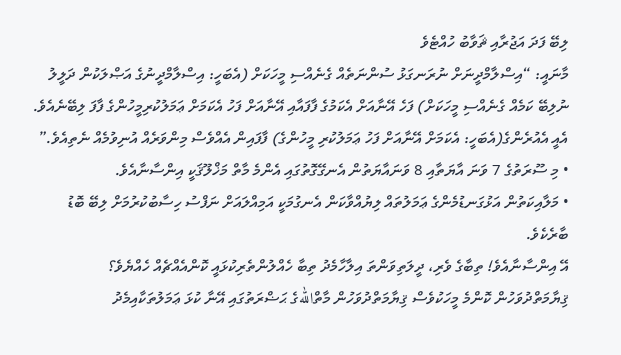ލިބޭ ފަދަ އަޖުރާއި ޘަވާބު ހުއްޓެވެ
މާނައީ: “އިސްލާމްދީނަށް ނުރަނގަޅު ސުންނަތެއް ގެނެއްސި މީހަކަށް (އެބަހީ: އިސްލާމްދީނުގެ އަޞްލަކުން ދަލީލު ނުލިބޭ ކަމެއް ގެނެއްސި މީހަކަށް) ފަހެ އޭނާއަށް އެކަމުގެ ފާފައާއި އޭނާއަށް ފަހު އެކަމަށް ޢަމަލުކުރިމީހުންގެ ފާފަ ލިބޭނެއެވެ. އެއީ އެއުރެންގެ(އެބަހީ: އެކަމަށް އޭނާއަށް ފަހު ޢަމަލުކުރި މީހުންގެ) ފާފައިން އެއްވެސް މިންވަރެއް އުނިވުމެއް ނެތިއެވެ.”
• މި ސޫރަތުގެ 7 ވަނަ އާޔަތާއި 8 ވަނައާޔަތުން އެނގޭގޮތުގައި އެންމެ މާތް މަޚްލޫޤަކީ އިންސާނާއެވެ.
• މަލާއިކަތުން އަޅުގަނޑުމެންގެ ޢަމަލުތައް ލިޔުއްވާކަން އެނގުމަކީ އަމިއްލައަށް ނަފްސު ހިސާބުކުރުމަށް ލިބޭ ބޮޑު ބާރެކެވެ.
އޭ އިންސާނާއެވެ! ތިބާގެ ވެރި، ދީލަތިވަންތަ އިލާހާމެދު ތިބާ ހެއްލުންތެރިކުޅައީ ކޮންއެއްޗެއް ހެއްޔެވެ؟
ޤިޔާމަތްދުވަހުން ކޮންމެ މީހަކުވެސް ޤިޔާމަތްދުވަހުން މާތްاللهގެ ޙަޟްރަތުގައި އޭނާ ކުޅަ ޢަމަލުތަކާއިމެދު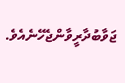ޖަވާބުދާރީވާންޖެހޭނެއެވެ.